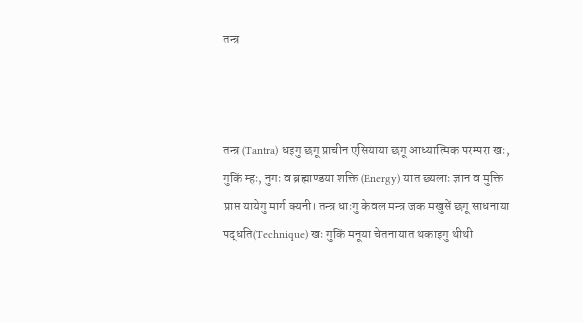तन्त्र



तन्त्र (Tantra) धइगु छगू प्राचीन एसियाया छगू आध्यात्मिक परम्परा खः, गुकिं म्हः, नुगः व ब्रह्माण्डया शक्ति (Energy) यात छ्यलाः ज्ञान व मुक्ति प्राप्त यायेगु मार्ग क्यनी। तन्त्र धाःगु केवल मन्त्र जक मखुसें छगू साधनाया पद्धति(Technique) खः गुकिं मनूया चेतनायात थकाइगु थीथी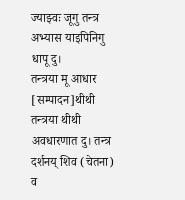ज्याझ्वः जूगु तन्त्र अभ्यास याइपिनिगु धापू दु।
तन्त्रया मू आधार
[सम्पादन]थीथी तन्त्रया थीथी अवधारणात दु। तन्त्र दर्शनय् शिव (चेतना) व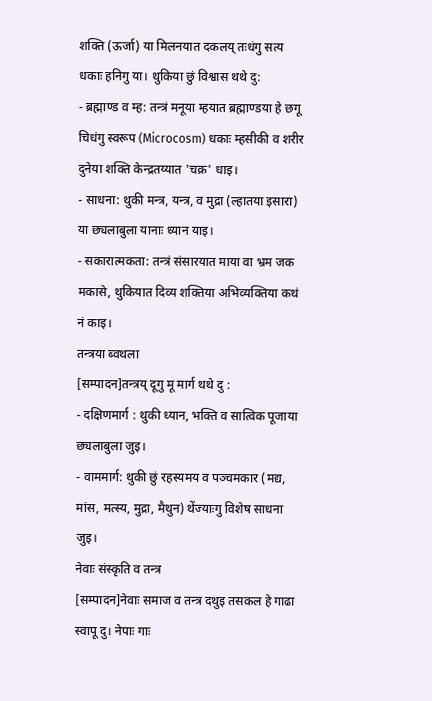शक्ति (ऊर्जा) या मिलनयात दकलय् तःधंगु सत्य धकाः हनिगु या। थुकिया छुं विश्वास थथे दु:
- ब्रह्माण्ड व म्ह: तन्त्रं मनूया म्हयात ब्रह्माण्डया हे छगू चिधंगु स्वरूप (Microcosm) धकाः म्हसीकी व शरीर दुनेया शक्ति केन्द्रतय्यात 'चक्र' धाइ।
- साधना: थुकी मन्त्र, यन्त्र, व मुद्रा (ल्हातया इसारा) या छ्यलाबुला यानाः ध्यान याइ।
- सकारात्मकता: तन्त्रं संसारयात माया वा भ्रम जक मकासे, थुकियात दिव्य शक्तिया अभिव्यक्तिया कथं नं काइ।
तन्त्रया ब्वथला
[सम्पादन]तन्त्रय् दूगु मू मार्ग थथे दु :
- दक्षिणमार्ग : थुकी ध्यान, भक्ति व सात्विक पूजाया छ्यलाबुला जुइ।
- वाममार्ग: थुकी छुं रहस्यमय व पञ्चमकार (मद्य, मांस, मत्स्य, मुद्रा, मैथुन) थेंज्याःगु विशेष साधना जुइ।
नेवाः संस्कृति व तन्त्र
[सम्पादन]नेवाः समाज व तन्त्र दथुइ तसकल हे गाढा स्वापू दु। नेपाः गाः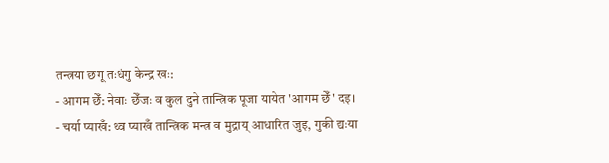तन्त्रया छगू तःधंगु केन्द्र खः:
- आगम छेँ: नेवाः छेँजः व कुल दुने तान्त्रिक पूजा यायेत 'आगम छेँ' दइ।
- चर्या प्याखँ: थ्व प्याखँ तान्त्रिक मन्त्र व मुद्राय् आधारित जुइ, गुकी द्यःया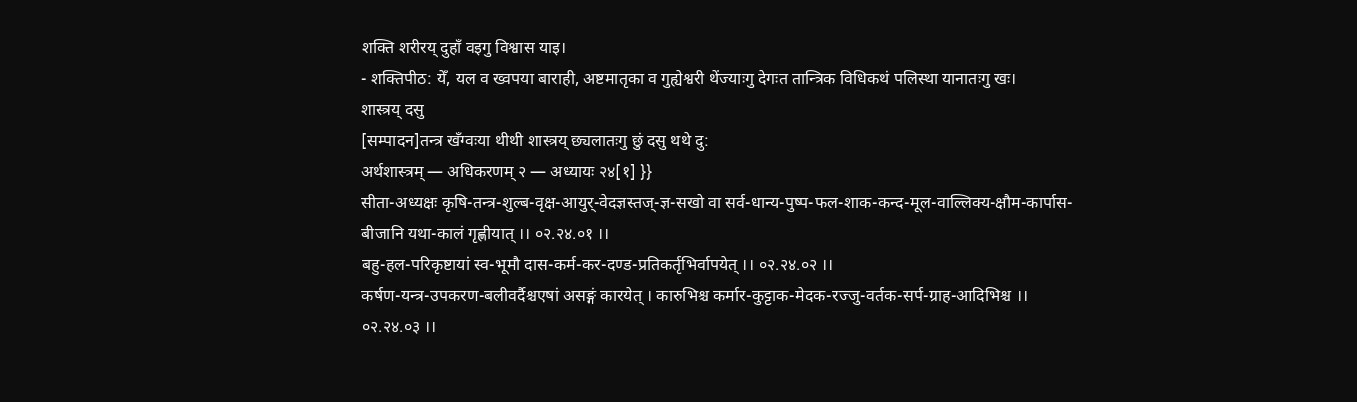शक्ति शरीरय् दुहाँ वइगु विश्वास याइ।
- शक्तिपीठ: येँ, यल व ख्वपया बाराही, अष्टमातृका व गुह्येश्वरी थेंज्याःगु देगःत तान्त्रिक विधिकथं पलिस्था यानातःगु खः।
शास्त्रय् दसु
[सम्पादन]तन्त्र खँग्वःया थीथी शास्त्रय् छ्यलातःगु छुं दसु थथे दु:
अर्थशास्त्रम् — अधिकरणम् २ — अध्यायः २४[१] }}
सीता-अध्यक्षः कृषि-तन्त्र-शुल्ब-वृक्ष-आयुर्-वेदज्ञस्तज्-ज्ञ-सखो वा सर्व-धान्य-पुष्प-फल-शाक-कन्द-मूल-वाल्लिक्य-क्षौम-कार्पास-बीजानि यथा-कालं गृह्णीयात् ।। ०२.२४.०१ ।।
बहु-हल-परिकृष्टायां स्व-भूमौ दास-कर्म-कर-दण्ड-प्रतिकर्तृभिर्वापयेत् ।। ०२.२४.०२ ।।
कर्षण-यन्त्र-उपकरण-बलीवर्दैश्चएषां असङ्गं कारयेत् । कारुभिश्च कर्मार-कुट्टाक-मेदक-रज्जु-वर्तक-सर्प-ग्राह-आदिभिश्च ।। ०२.२४.०३ ।।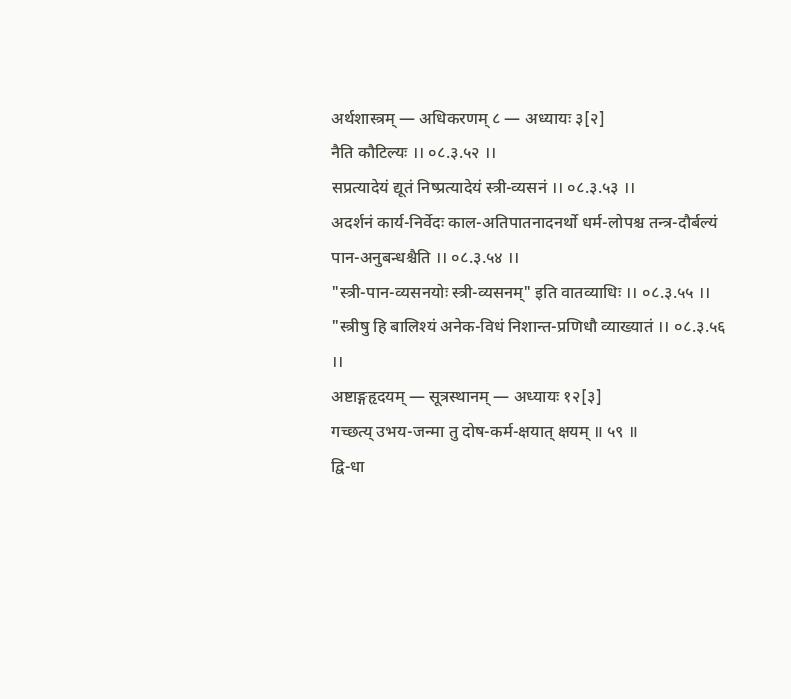अर्थशास्त्रम् — अधिकरणम् ८ — अध्यायः ३[२]
नैति कौटिल्यः ।। ०८.३.५२ ।।
सप्रत्यादेयं द्यूतं निष्प्रत्यादेयं स्त्री-व्यसनं ।। ०८.३.५३ ।।
अदर्शनं कार्य-निर्वेदः काल-अतिपातनादनर्थो धर्म-लोपश्च तन्त्र-दौर्बल्यं पान-अनुबन्धश्चैति ।। ०८.३.५४ ।।
"स्त्री-पान-व्यसनयोः स्त्री-व्यसनम्" इति वातव्याधिः ।। ०८.३.५५ ।।
"स्त्रीषु हि बालिश्यं अनेक-विधं निशान्त-प्रणिधौ व्याख्यातं ।। ०८.३.५६ ।।
अष्टाङ्गहृदयम् — सूत्रस्थानम् — अध्यायः १२[३]
गच्छत्य् उभय-जन्मा तु दोष-कर्म-क्षयात् क्षयम् ॥ ५९ ॥
द्वि-धा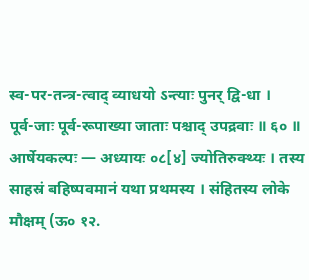स्व-पर-तन्त्र-त्वाद् व्याधयो ऽन्त्याः पुनर् द्वि-धा ।
पूर्व-जाः पूर्व-रूपाख्या जाताः पश्चाद् उपद्रवाः ॥ ६० ॥
आर्षेयकल्पः — अध्यायः ०८[४] ज्योतिरुक्थ्यः । तस्य साहस्रं बहिष्पवमानं यथा प्रथमस्य । संहितस्य लोके मौक्षम् (ऊ० १२.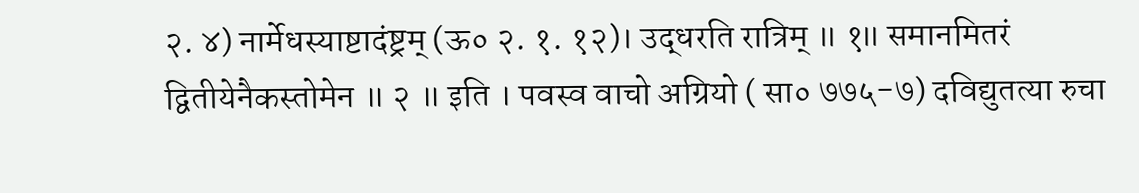२. ४) नार्मेधस्याष्टादंष्ट्रम् (ऊ० २. १. १२)। उद्धरति रात्रिम् ॥ १॥ समानमितरं द्वितीयेनैकस्तोमेन ॥ २ ॥ इति । पवस्व वाचो अग्रियो ( सा० ७७५-७) दविद्युतत्या रुचा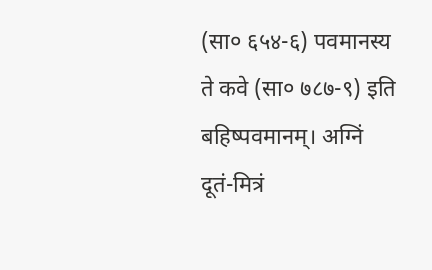(सा० ६५४-६) पवमानस्य ते कवे (सा० ७८७-९) इति बहिष्पवमानम्। अग्निं दूतं-मित्रं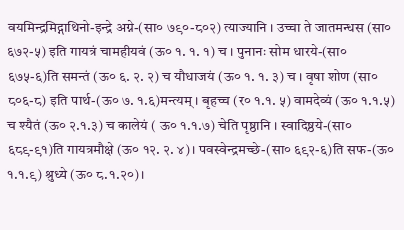वयमिन्द्रमिद्गाथिनो-इन्द्रे अग्ने-(सा० ७९०-८०२) त्याज्यानि । उच्चा ते जातमन्धस (सा० ६७२-५) इति गायत्रं चामहीयवं (ऊ० १. १. १) च । पुनानः सोम धारये-(सा० ६७५-६)ति समन्तं (ऊ० ६. २. २) च यौधाजयं (ऊ० १. १. ३) च । वृषा शोण (सा० ८०६-८) इति पार्थ-(ऊ० ७. १.६)मन्त्यम् । बृहच्च (र० १.१. ५) वामदेव्यं (ऊ० १.१.५) च श्यैतं (ऊ० २.१.३) च कालेयं ( ऊ० १.१.७) चेति पृष्ठानि । स्वादिष्ठये-(सा० ६८९-९१)ति गायत्रमौक्षे (ऊ० १२. २. ४)। पवस्वेन्द्रमच्छे-(सा० ६९२-६)ति सफ-(ऊ० १.१.९) श्रुध्ये (ऊ० ८.१.२०)।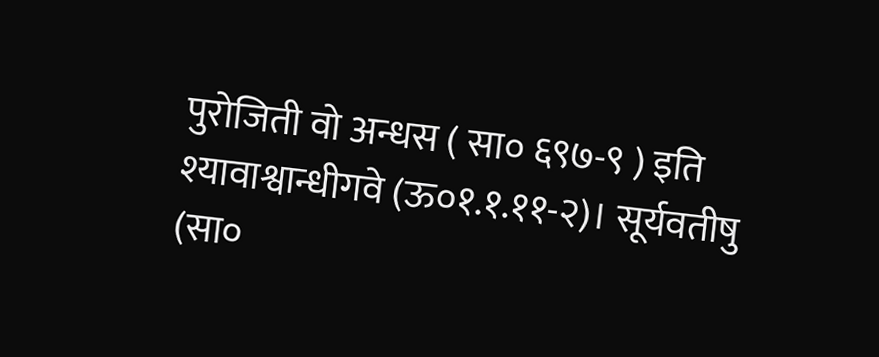पुरोजिती वो अन्धस ( सा० ६९७-९ ) इति श्यावाश्वान्धीगवे (ऊ०१.१.११-२)। सूर्यवतीषु (सा०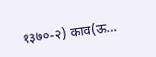१३७०-२) काव(ऊ…